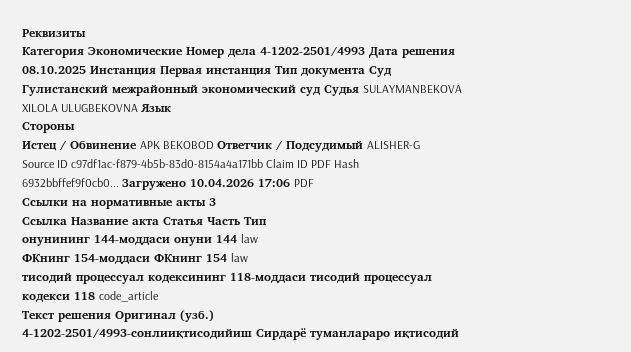Реквизиты
Категория Экономические Номер дела 4-1202-2501/4993 Дата решения 08.10.2025 Инстанция Первая инстанция Тип документа Суд Гулистанский межрайонный экономический суд Судья SULAYMANBEKOVA XILOLA ULUGBEKOVNA Язык
Стороны
Истец / Обвинение APK BEKOBOD Ответчик / Подсудимый ALISHER-G
Source ID c97df1ac-f879-4b5b-83d0-8154a4a171bb Claim ID PDF Hash 6932bbffef9f0cb0... Загружено 10.04.2026 17:06 PDF
Ссылки на нормативные акты 3
Ссылка Название акта Статья Часть Тип
онунининг 144-моддаси онуни 144 law
ФКнинг 154-моддаси ФКнинг 154 law
тисодий процессуал кодексининг 118-моддаси тисодий процессуал кодекси 118 code_article
Текст решения Оригинал (узб.)
4-1202-2501/4993-сонлииқтисодийиш Сирдарё туманлараро иқтисодий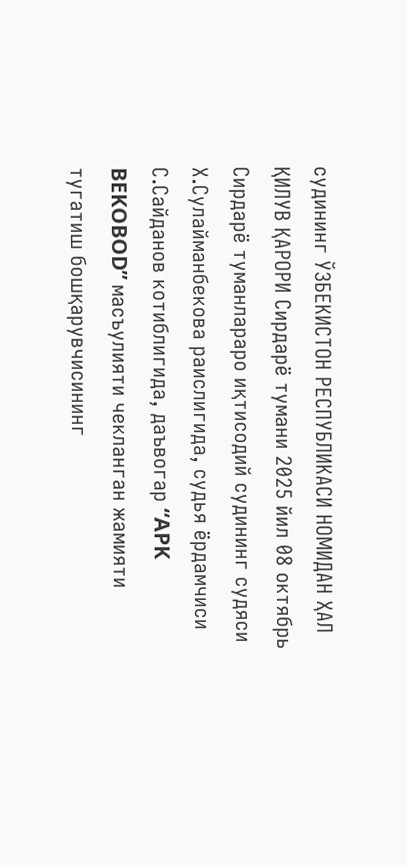судининг ЎЗБЕКИСТОН РЕСПУБЛИКАСИ НОМИДАН ҲАЛ ҚИЛУВ ҚАРОРИ Сирдарё тумани 2025 йил 08 октябрь Сирдарё туманлараро иқтисодий судининг судяси Х.Сулайманбекова раислигида, судья ёрдамчиси С.Сайданов котиблигида, даъвогар “APK BEKOBOD” масъулияти чекланган жамияти тугатиш бошқарувчисининг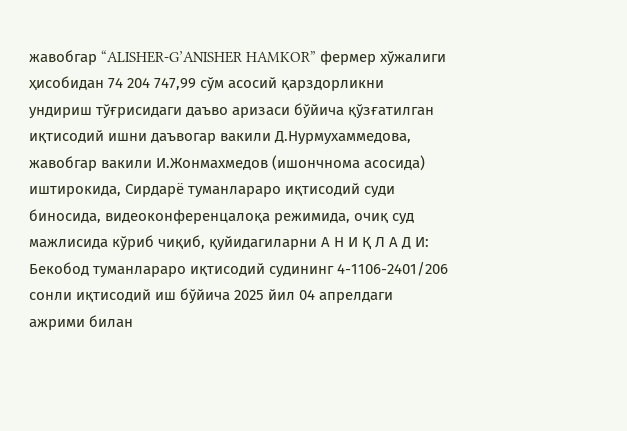жавобгар “ALISHER-G’ANISHER HAMKOR” фермер хўжалиги ҳисобидан 74 204 747,99 сўм асосий қарздорликни ундириш тўғрисидаги даъво аризаси бўйича қўзғатилган иқтисодий ишни даъвогар вакили Д.Нурмухаммедова, жавобгар вакили И.Жонмахмедов (ишончнома асосида) иштирокида, Сирдарё туманлараро иқтисодий суди биносида, видеоконференцалоқа режимида, очиқ суд мажлисида кўриб чиқиб, қуйидагиларни А Н И Қ Л А Д И: Бекобод туманлараро иқтисодий судининг 4-1106-2401/206 сонли иқтисодий иш бўйича 2025 йил 04 апрелдаги ажрими билан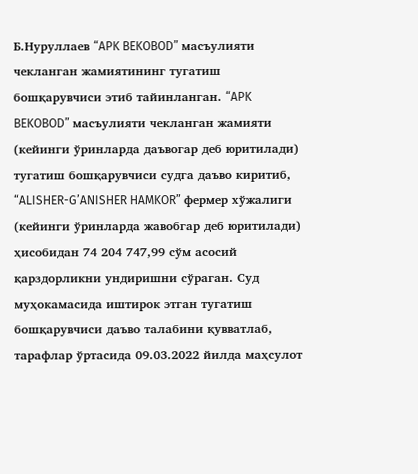Б.Нуруллаев “APK BEKOBOD” масъулияти чекланган жамиятининг тугатиш бошқарувчиси этиб тайинланган. “APK BEKOBOD” масъулияти чекланган жамияти (кейинги ўринларда даъвогар деб юритилади) тугатиш бошқарувчиси судга даъво киритиб, “ALISHER-G’ANISHER HAMKOR” фермер хўжалиги (кейинги ўринларда жавобгар деб юритилади) ҳисобидан 74 204 747,99 сўм асосий қарздорликни ундиришни сўраган. Суд муҳокамасида иштирок этган тугатиш бошқарувчиси даъво талабини қувватлаб, тарафлар ўртасида 09.03.2022 йилда маҳсулот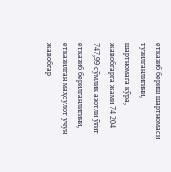етказиб бериш шартномаси тузилганлигини, шартномага кўра, жавобгарга жами 74 204 747,99 сўмлик азотли ўғит етказиб берилганлигини, етказилган маҳсулот учун жавобгар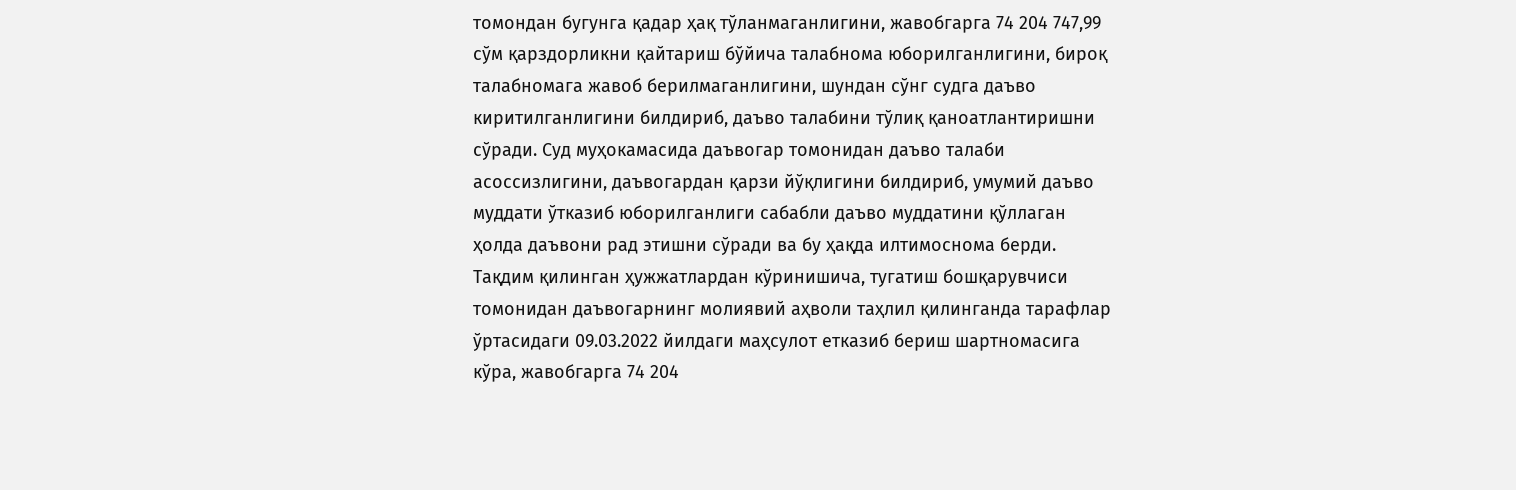томондан бугунга қадар ҳақ тўланмаганлигини, жавобгарга 74 204 747,99 сўм қарздорликни қайтариш бўйича талабнома юборилганлигини, бироқ талабномага жавоб берилмаганлигини, шундан сўнг судга даъво киритилганлигини билдириб, даъво талабини тўлиқ қаноатлантиришни сўради. Суд муҳокамасида даъвогар томонидан даъво талаби асоссизлигини, даъвогардан қарзи йўқлигини билдириб, умумий даъво муддати ўтказиб юборилганлиги сабабли даъво муддатини қўллаган ҳолда даъвони рад этишни сўради ва бу ҳақда илтимоснома берди. Тақдим қилинган ҳужжатлардан кўринишича, тугатиш бошқарувчиси томонидан даъвогарнинг молиявий аҳволи таҳлил қилинганда тарафлар ўртасидаги 09.03.2022 йилдаги маҳсулот етказиб бериш шартномасига кўра, жавобгарга 74 204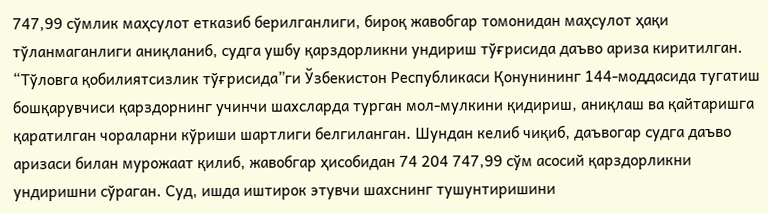747,99 сўмлик маҳсулот етказиб берилганлиги, бироқ жавобгар томонидан маҳсулот ҳақи тўланмаганлиги аниқланиб, судга ушбу қарздорликни ундириш тўғрисида даъво ариза киритилган. “Тўловга қобилиятсизлик тўғрисида”ги Ўзбекистон Республикаси Қонунининг 144-моддасида тугатиш бошқарувчиси қарздорнинг учинчи шахсларда турган мол-мулкини қидириш, аниқлаш ва қайтаришга қаратилган чораларни кўриши шартлиги белгиланган. Шундан келиб чиқиб, даъвогар судга даъво аризаси билан мурожаат қилиб, жавобгар ҳисобидан 74 204 747,99 сўм асосий қарздорликни ундиришни сўраган. Суд, ишда иштирок этувчи шахснинг тушунтиришини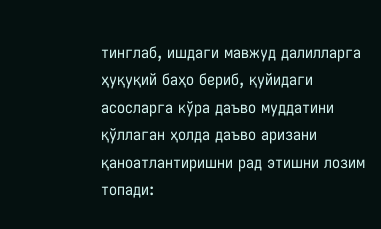тинглаб, ишдаги мавжуд далилларга ҳуқуқий баҳо бериб, қуйидаги асосларга кўра даъво муддатини қўллаган ҳолда даъво аризани қаноатлантиришни рад этишни лозим топади: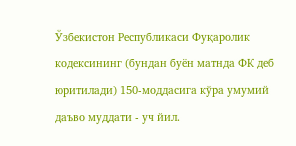Ўзбекистон Республикаси Фуқаролик кодексининг (бундан буён матнда ФК деб юритилади) 150-моддасига кўра умумий даъво муддати - уч йил.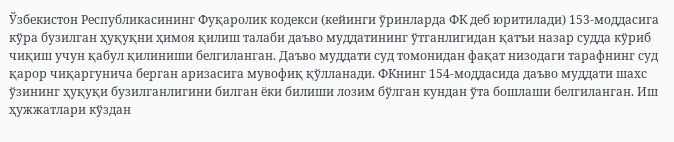Ўзбекистон Республикасининг Фуқаролик кодекси (кейинги ўринларда ФК деб юритилади) 153-моддасига кўра бузилган ҳуқуқни ҳимоя қилиш талаби даъво муддатининг ўтганлигидан қатъи назар судда кўриб чиқиш учун қабул қилиниши белгиланган. Даъво муддати суд томонидан фақат низодаги тарафнинг суд қарор чиқаргунича берган аризасига мувофиқ қўлланади. ФКнинг 154-моддасида даъво муддати шахс ўзининг ҳуқуқи бузилганлигини билган ёки билиши лозим бўлган кундан ўта бошлаши белгиланган. Иш ҳужжатлари кўздан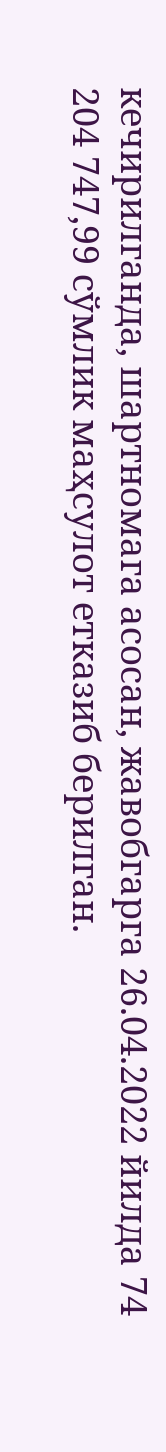кечирилганда, шартномага асосан, жавобгарга 26.04.2022 йилда 74 204 747,99 сўмлик маҳсулот етказиб берилган.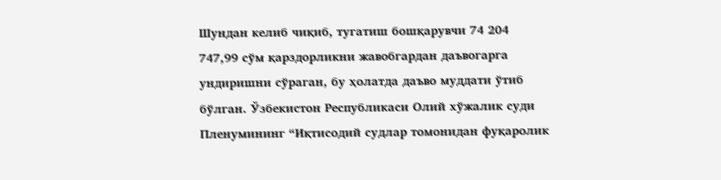Шундан келиб чиқиб, тугатиш бошқарувчи 74 204 747,99 сўм қарздорликни жавобгардан даъвогарга ундиришни сўраган, бу ҳолатда даъво муддати ўтиб бўлган. Ўзбекистон Республикаси Олий хўжалик суди Пленумининг “Иқтисодий судлар томонидан фуқаролик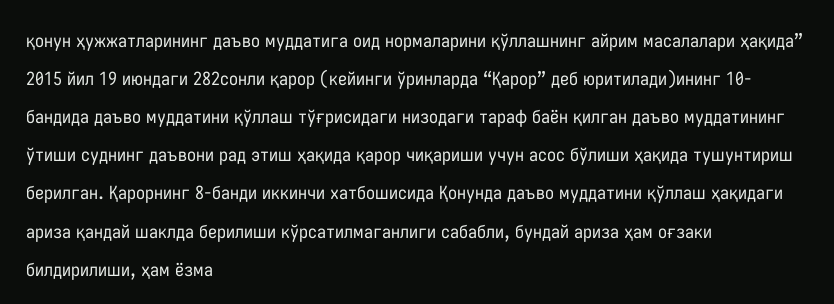қонун ҳужжатларининг даъво муддатига оид нормаларини қўллашнинг айрим масалалари ҳақида” 2015 йил 19 июндаги 282сонли қарор (кейинги ўринларда “Қарор” деб юритилади)ининг 10-бандида даъво муддатини қўллаш тўғрисидаги низодаги тараф баён қилган даъво муддатининг ўтиши суднинг даъвони рад этиш ҳақида қарор чиқариши учун асос бўлиши ҳақида тушунтириш берилган. Қарорнинг 8-банди иккинчи хатбошисида Қонунда даъво муддатини қўллаш ҳақидаги ариза қандай шаклда берилиши кўрсатилмаганлиги сабабли, бундай ариза ҳам оғзаки билдирилиши, ҳам ёзма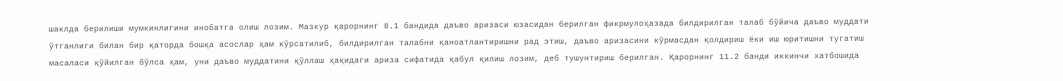шаклда берилиши мумкинлигини инобатга олиш лозим. Мазкур қарорнинг 8.1 бандида даъво аризаси юзасидан берилган фикрмулоҳазада билдирилган талаб бўйича даъво муддати ўтганлиги билан бир қаторда бошқа асослар ҳам кўрсатилиб, билдирилган талабни қаноатлантиришни рад этиш, даъво аризасини кўрмасдан қолдириш ёки иш юритишни тугатиш масаласи қўйилган бўлса ҳам, уни даъво муддатини қўллаш ҳақидаги ариза сифатида қабул қилиш лозим, деб тушунтириш берилган. Қарорнинг 11.2 банди иккинчи хатбошида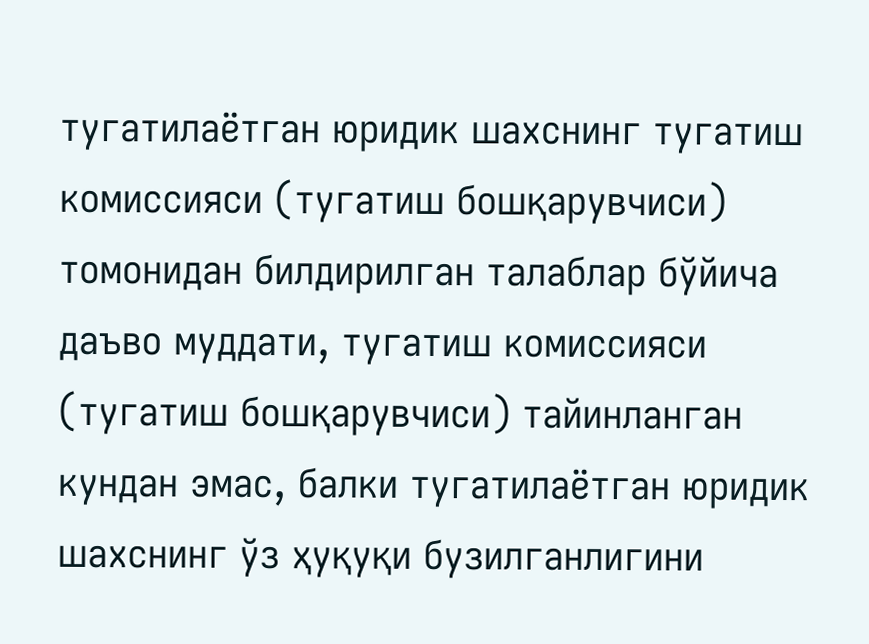тугатилаётган юридик шахснинг тугатиш комиссияси (тугатиш бошқарувчиси) томонидан билдирилган талаблар бўйича даъво муддати, тугатиш комиссияси (тугатиш бошқарувчиси) тайинланган кундан эмас, балки тугатилаётган юридик шахснинг ўз ҳуқуқи бузилганлигини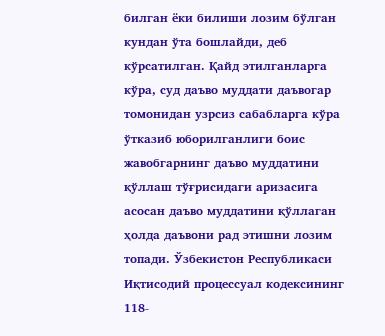билган ёки билиши лозим бўлган кундан ўта бошлайди, деб кўрсатилган. Қайд этилганларга кўра, суд даъво муддати даъвогар томонидан узрсиз сабабларга кўра ўтказиб юборилганлиги боис жавобгарнинг даъво муддатини қўллаш тўғрисидаги аризасига асосан даъво муддатини қўллаган ҳолда даъвони рад этишни лозим топади. Ўзбекистон Республикаси Иқтисодий процессуал кодексининг 118-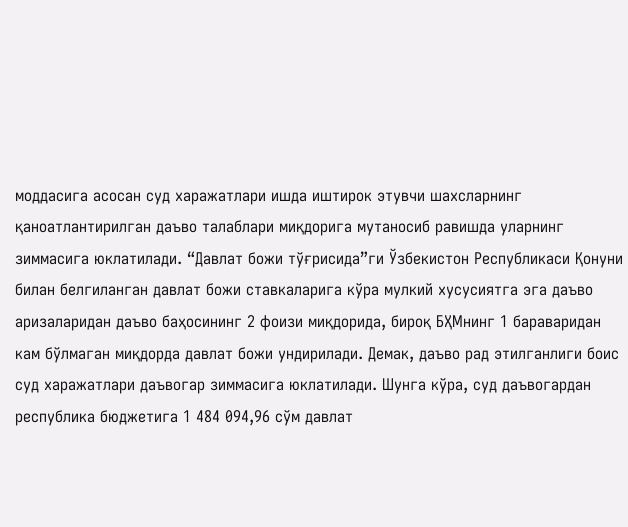моддасига асосан суд харажатлари ишда иштирок этувчи шахсларнинг қаноатлантирилган даъво талаблари миқдорига мутаносиб равишда уларнинг зиммасига юклатилади. “Давлат божи тўғрисида”ги Ўзбекистон Республикаси Қонуни билан белгиланган давлат божи ставкаларига кўра мулкий хусусиятга эга даъво аризаларидан даъво баҳосининг 2 фоизи миқдорида, бироқ БҲМнинг 1 бараваридан кам бўлмаган миқдорда давлат божи ундирилади. Демак, даъво рад этилганлиги боис суд харажатлари даъвогар зиммасига юклатилади. Шунга кўра, суд даъвогардан республика бюджетига 1 484 094,96 сўм давлат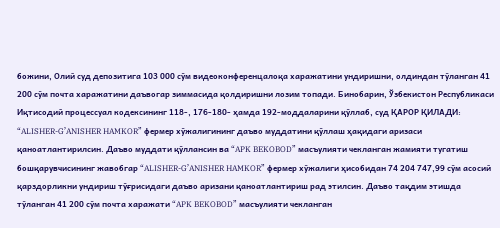божини, Олий суд депозитига 103 000 сўм видеоконференцалоқа харажатини ундиришни, олдиндан тўланган 41 200 сўм почта харажатини даъвогар зиммасида қолдиришни лозим топади. Бинобарин, Ўзбекистон Республикаси Иқтисодий процессуал кодексининг 118-, 176-180- ҳамда 192-моддаларини қўллаб, суд ҚАРОР ҚИЛАДИ: “ALISHER-G’ANISHER HAMKOR” фермер хўжалигининг даъво муддатини қўллаш ҳақидаги аризаси қаноатлантирилсин. Даъво муддати қўллансин ва “APK BEKOBOD” масъулияти чекланган жамияти тугатиш бошқарувчисининг жавобгар “ALISHER-G’ANISHER HAMKOR” фермер хўжалиги ҳисобидан 74 204 747,99 сўм асосий қарздорликни ундириш тўғрисидаги даъво аризани қаноатлантириш рад этилсин. Даъво тақдим этишда тўланган 41 200 сўм почта харажати “APK BEKOBOD” масъулияти чекланган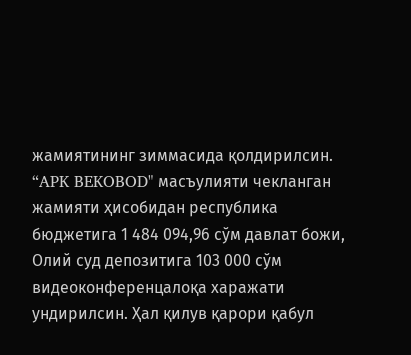жамиятининг зиммасида қолдирилсин. “APK BEKOBOD" масъулияти чекланган жамияти ҳисобидан республика бюджетига 1 484 094,96 сўм давлат божи, Олий суд депозитига 103 000 сўм видеоконференцалоқа харажати ундирилсин. Ҳал қилув қарори қабул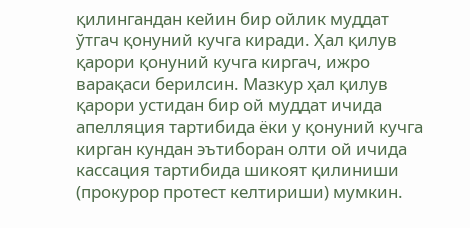қилингандан кейин бир ойлик муддат ўтгач қонуний кучга киради. Ҳал қилув қарори қонуний кучга киргач, ижро варақаси берилсин. Мазкур ҳал қилув қарори устидан бир ой муддат ичида апелляция тартибида ёки у қонуний кучга кирган кундан эътиборан олти ой ичида кассация тартибида шикоят қилиниши (прокурор протест келтириши) мумкин.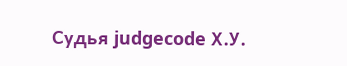Судья judgecode Х.У.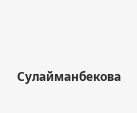Сулайманбекова